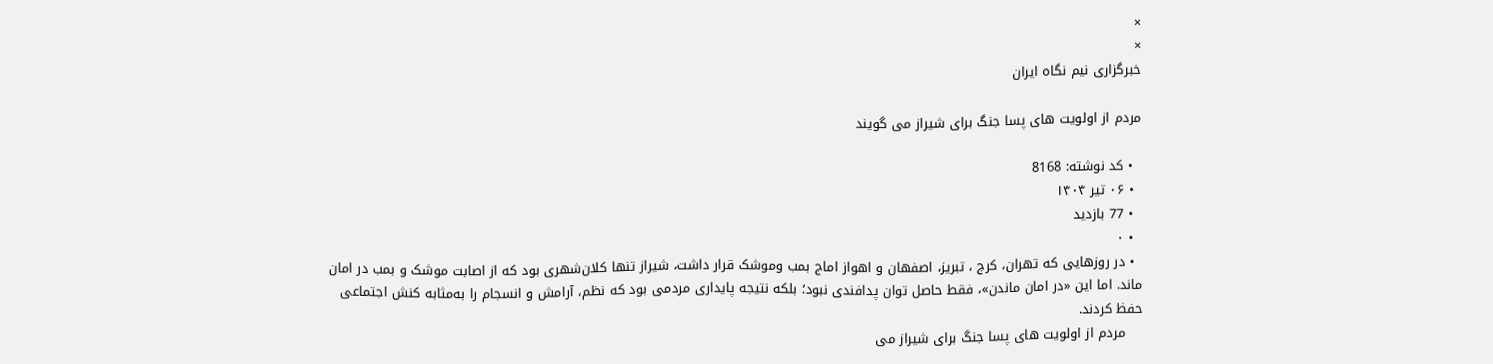×
×
خبرگزاری نیم نگاه ایران

مردم از اولویت های پسا جنگ برای شیراز می گویند

  • کد نوشته: 8168
  • ۰۶ تیر ۱۴۰۴
  • 77 بازدید
  • ۰
  • در روزهایی که تهران، کرج ، تبریز، اصفهان و اهواز اماج بمب وموشک قرار داشت، شیراز تنها کلان‌شهری بود که از اصابت موشک و بمب در امان ماند. اما این «در امان ماندن»، فقط حاصل توان پدافندی نبود؛ بلکه نتیجه پایداری مردمی بود که نظم، آرامش و انسجام را به‌مثابه کنش اجتماعی حفظ کردند.
    مردم از اولویت های پسا جنگ برای شیراز می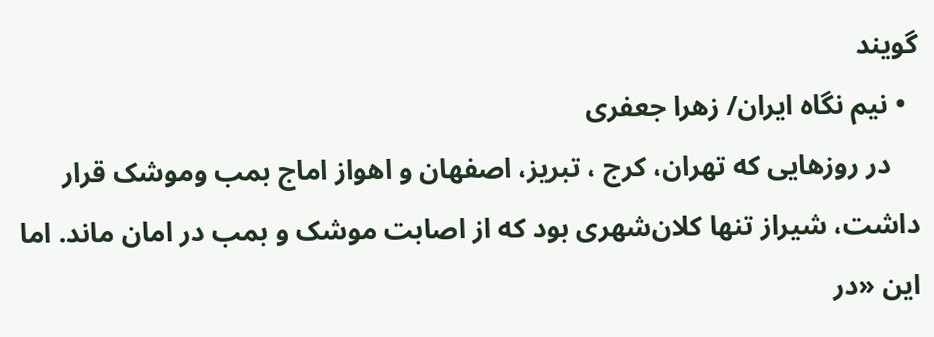گویند
  • نیم نگاه ایران/ زهرا جعفری
    در روزهایی که تهران، کرج ، تبریز، اصفهان و اهواز اماج بمب وموشک قرار داشت، شیراز تنها کلان‌شهری بود که از اصابت موشک و بمب در امان ماند. اما این «در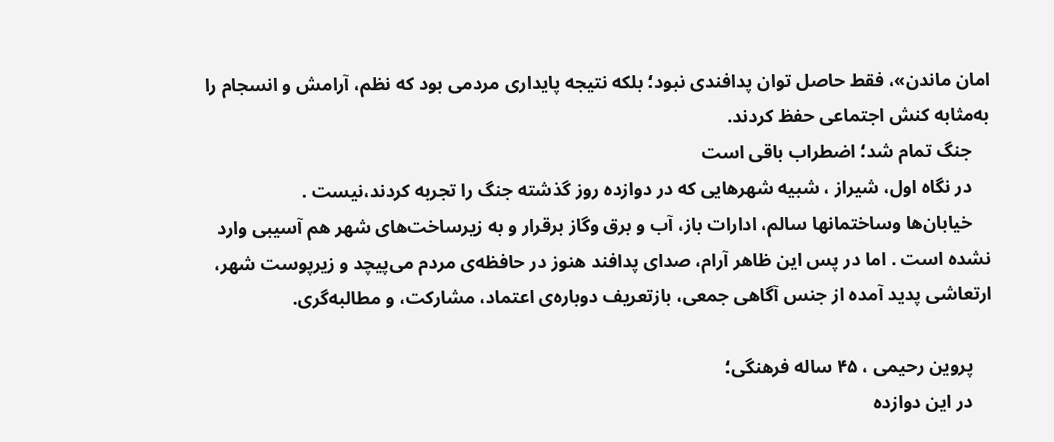امان ماندن»، فقط حاصل توان پدافندی نبود؛ بلکه نتیجه پایداری مردمی بود که نظم، آرامش و انسجام را به‌مثابه کنش اجتماعی حفظ کردند.
    جنگ تمام شد؛ اضطراب باقی است
    در نگاه اول، شیراز ، شبیه شهرهایی که در دوازده روز گذشته جنگ را تجربه کردند،نیست .
    خیابان‌ها وساختمانها سالم، ادارات باز، آب و برق وگاز برقرار و به زیرساخت‌های شهر هم آسیبی وارد نشده است . اما در پس این ظاهر آرام، صدای پدافند هنوز در حافظه‌ی مردم می‌پیچد و زیرپوست شهر، ارتعاشی پدید آمده از جنس آگاهی جمعی، بازتعریف دوباره‌ی اعتماد، مشارکت، و مطالبه‌گری.

    پروین رحیمی ، ۴۵ ساله فرهنگی؛
    در این دوازده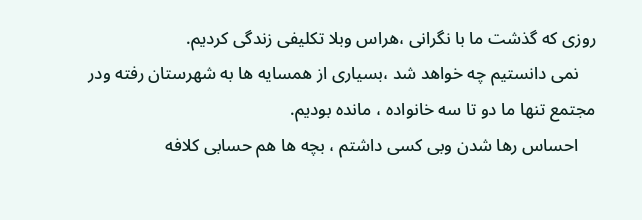روزی که گذشت ما با نگرانی ،هراس وبلا تکلیفی زندگی کردیم.
    نمی دانستیم چه خواهد شد ،بسیاری از همسایه ها به شهرستان رفته ودر مجتمع تنها ما دو تا سه خانواده ، مانده بودیم.
    احساس رها شدن وبی کسی داشتم ، بچه ها هم حسابی کلافه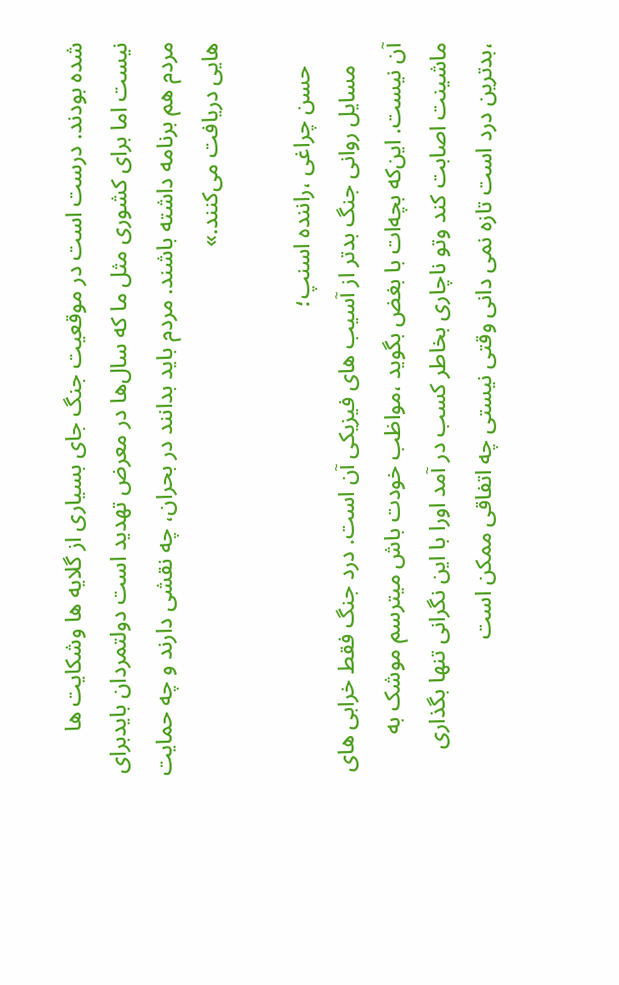شده بودند. درست است در موقعیت جنگ جای بسیاری از گلایه ها وشکایت ها نیست اما برای کشوری مثل ما که سال‌ها در معرض تهدید است دولتمردان بایدبرای مردم هم برنامه داشته باشند. مردم باید بدانند در بحران، چه نقشی دارند و چه حمایت هایی دریافت می‌کنند.»

    حسن چراغی ،راننده اسنپ؛
    مسایل روانی جنگ بدتر از آسیب های فیزیکی آن است. درد جنگ فقط خرابی های آن نیست. این‌که بچه‌ات با بغض بگوید ،مواظب خودت باش میترسم موشک به ماشینت اصابت کند وتو ناچاری بخاطر کسب در آمد اورا با این نگرانی تنها بگذاری ،بدترین درد است تازه نمی دانی وقتی نیستی چه اتفاقی ممکن است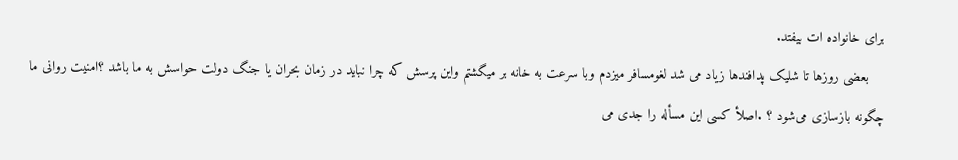برای خانواده ات بیفتد.
    بعضی روزها تا شلیک پدافندها زیاد می شد لغومسافر میزدم وبا سرعت به خانه بر میگشتم واین پرسش که چرا نباید در زمان بحران یا جنگ دولت حواسش به ما باشد ؟امنیت روانی ما چگونه بازسازی می‌شود ؟ .اصلأ کسی این مسأله را جدی می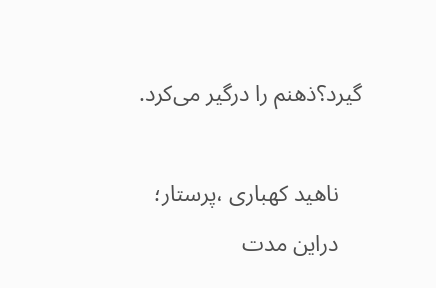گیرد؟ذهنم را درگیر می‌کرد.

    ناهید کهباری ،پرستار؛
    دراین مدت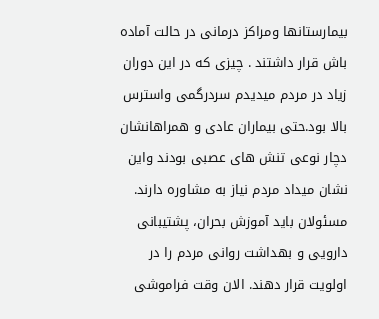بیمارستانها ومراکز درمانی در حالت آماده باش قرار داشتند . چیزی که در این دوران زیاد در مردم میدیدم سردرگمی واسترس بالا بود.حتی بیماران عادی ‌و همراهانشان دچار نوعی تنش های عصبی بودند واین نشان میداد مردم نیاز به مشاوره دارند. مسئولان باید آموزش بحران، پشتیبانی دارویی و بهداشت روانی مردم ‌را در اولویت قرار دهند. الان وقت فراموشی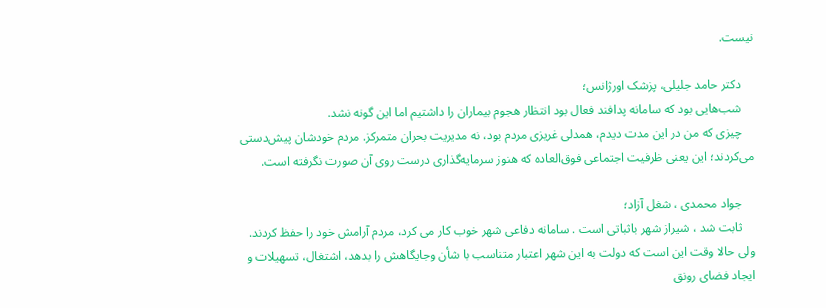نیست.

    دکتر حامد جلیلی، پزشک اورژانس؛
    شب‌هایی بود که سامانه پدافند فعال بود انتظار هجوم بیماران را داشتیم اما این گونه نشد.
    چیزی که من در این مدت دیدم، همدلی غریزی مردم بود، نه مدیریت بحران متمرکز. مردم خودشان پیش‌دستی می‌کردند؛ این یعنی ظرفیت اجتماعی فوق‌العاده که هنوز سرمایه‌گذاری درست روی آن صورت نگرفته است.

    جواد محمدی ، شغل آزاد؛
    ثابت شد ، شیراز شهر باثباتی است . سامانه دفاعی شهر خوب کار می کرد، مردم آرامش خود را حفظ کردند. ولی حالا وقت این است که دولت به این شهر اعتبار متناسب با شأن وجایگاهش را بدهد، اشتغال، تسهیلات ‌و ایجاد فضای رونق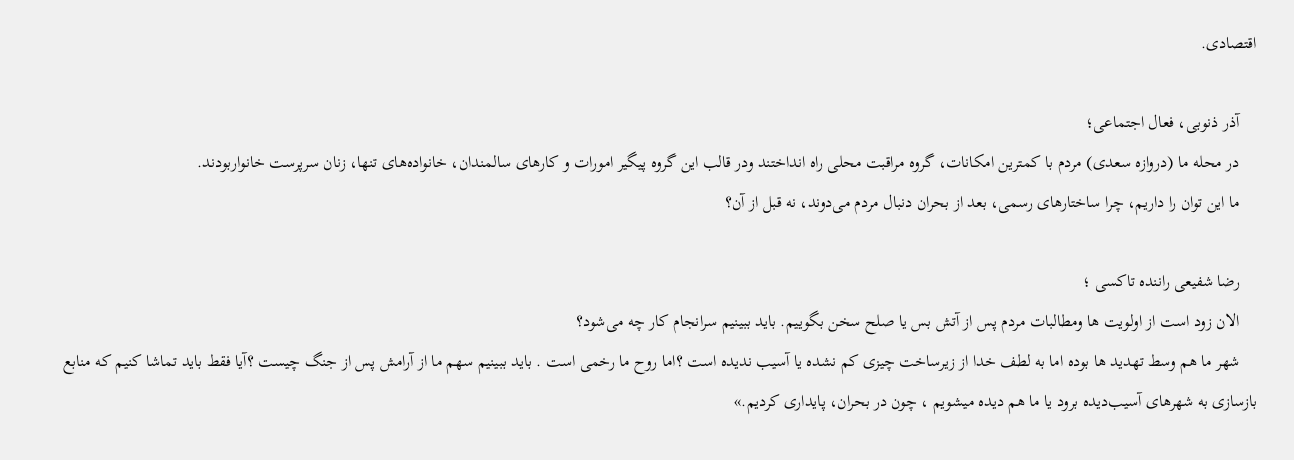اقتصادی.

    آذر ذنوبی، فعال اجتماعی؛
    در محله ما (دروازه سعدی) مردم با کمترین امکانات، گروه مراقبت محلی راه انداختند ودر قالب این گروه پیگیر امورات و کارهای سالمندان، خانواده‌های تنها، زنان سرپرست خانواربودند.
    ما این توان را داریم، چرا ساختارهای رسمی، بعد از بحران دنبال مردم می‌دوند، نه قبل از آن؟

    رضا شفیعی راننده تاکسی ؛
    الان زود است از اولویت ها ومطالبات مردم پس از آتش بس یا صلح سخن بگوییم. باید ببینیم سرانجام کار چه می‌شود؟
    شهر ما هم وسط تهدید ها بوده اما به لطف خدا از زیرساخت چیزی کم نشده یا آسیب ندیده است ؟اما روح ما رخمی است . باید ببینیم سهم ما از آرامش پس از جنگ چیست ؟آیا فقط باید تماشا کنیم که منابع بازسازی به شهرهای آسیب‌دیده برود یا ما هم دیده میشویم ، چون در بحران، پایداری کردیم.»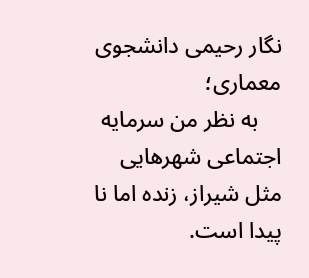نگار رحیمی دانشجوی معماری؛
    به نظر من سرمایه اجتماعی شهرهایی مثل شیراز، زنده‌ اما نا پیدا است.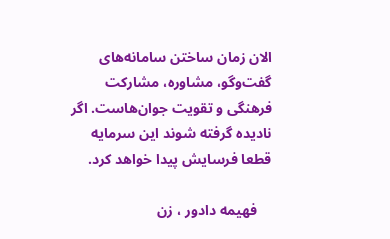الان زمان ساختن سامانه‌های گفت‌وگو، مشاوره، مشارکت فرهنگی و تقویت جوان‌هاست. اگر نادیده گرفته شوند این سرمایه‌ قطعا فرسایش پیدا خواهد کرد.

    فهیمه دادور ، زن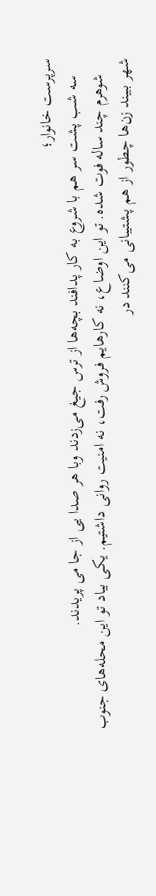سرپرست خانوار؛
    سه شب پشت سر هم با شروع به کار پدافند بچه‌ها از ترس جیغ می‌زدند وبا هر صدا یی از جا می پریدند.
    شوهرم چند ساله فوت شده. تو این اوضاع، نه کارهایم فروش رفت، نه امنیت روانی داشتیم. یکی بیاد تو این محله‌های جنوب شهر ببیند زن‌ها چطور از هم پشتیبانی می‌کنند در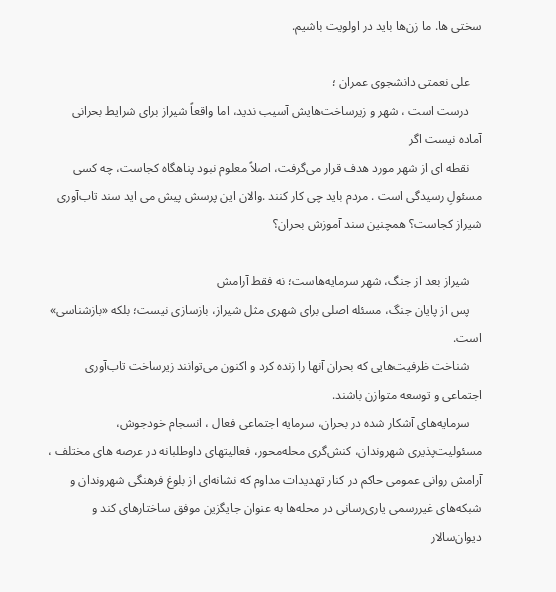سختی ها. ما زن‌ها باید در اولویت باشیم.

    علی نعمتی دانشجوی عمران ؛
    درست است ، شهر و زیرساخت‌هایش آسیب ندید، اما واقعاً شیراز برای شرایط بحرانی آماده نیست اگر
    نقطه ای از شهر مورد هدف قرار می‌گرفت، اصلاً معلوم نبود پناهگاه کجاست، چه کسی مسئولِ رسیدگی است . مردم باید چی کار کنند .والان این پرسش پیش می اید سند تاب‌آوری شیراز کجاست؟ ‌همچنین سند آموزش بحران؟

    شیراز بعد از جنگ، شهر سرمایه‌هاست؛ نه فقط آرامش
    پس از پایان جنگ، مسئله اصلی برای شهری مثل شیراز، بازسازی نیست؛ بلکه «بازشناسی» است.
    شناخت ظرفیت‌هایی که بحران آنها را زنده کرد و اکنون می‌توانند زیرساخت تاب‌آوری اجتماعی و توسعه متوازن باشند.
    سرمایه‌های آشکار شده در بحران، سرمایه اجتماعی فعال ، انسجام خودجوش، مسئولیت‌پذیری شهروندان، کنش‌گری محله‌محور، فعالیتهای داوطلبانه در عرصه های مختلف ، آرامش روانی عمومی حاکم در کنار تهدیدات مداوم که نشانه‌ای از بلوغ فرهنگی شهروندان و شبکه‌های غیررسمی یاری‌رسانی در محله‌ها به عنوان جایگزین موفق ساختارهای کند و دیوان‌سالار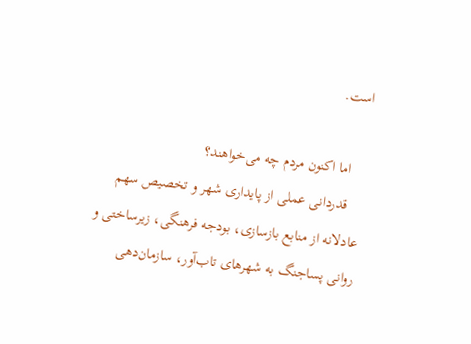است.

    اما اکنون مردم چه می‌خواهند؟
    قدردانی عملی از پایداری شهر و تخصیص سهم عادلانه از منابع بازسازی، بودجه فرهنگی، زیرساختی و روانی پساجنگ به شهرهای تاب‌آور، سازمان‌دهی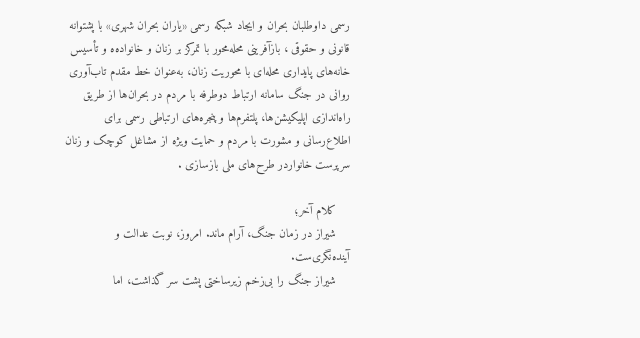رسمی داوطلبان بحران و ایجاد شبکه‌ رسمی «یاران بحران شهری» با پشتوانه قانونی و حقوقی ، بازآفرینی محله‌محور با تمرکز بر زنان و خانواده‌ه و تأسیس خانه‌های پایداری محله‌ای با محوریت زنان، به‌عنوان خط مقدم تاب‌آوری روانی در جنگ سامانه ارتباط دوطرفه با مردم در بحران‌ها از طریق راه‌اندازی اپلیکیشن‌ها، پلتفرم‌ها و پنجره‌های ارتباطی رسمی برای اطلاع‌رسانی و مشورت با مردم و حمایت ویژه از مشاغل کوچک و زنان سرپرست خانواردر طرح‌های ملی بازسازی .

    کلام آخر؛
    شیراز در زمان جنگ، آرام ماند. امروز، نوبت عدالت و آینده‌نگری‌ست.
    شیراز جنگ را بی‌زخم زیرساختی پشت سر گذاشت، اما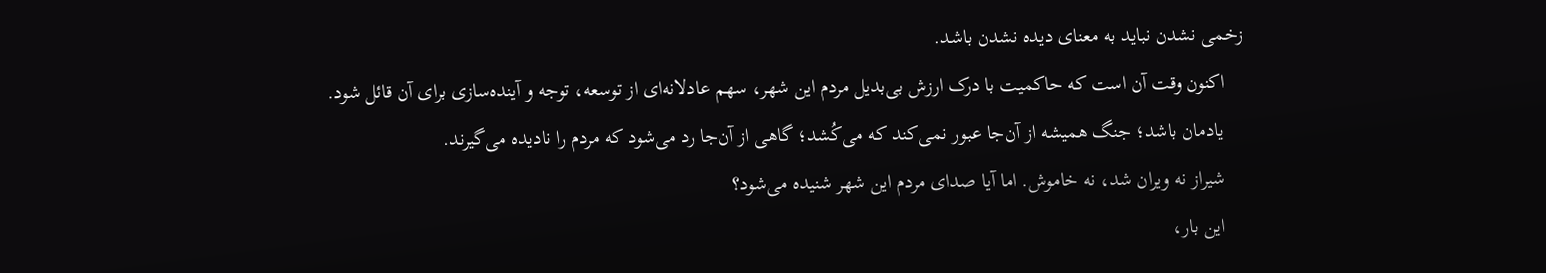زخمی نشدن نباید به معنای دیده نشدن باشد.
    اکنون وقت آن است که حاکمیت با درک ارزش بی‌بدیل مردم این شهر، سهم عادلانه‌ای از توسعه، توجه و آینده‌سازی برای آن قائل شود.
    یادمان باشد؛ جنگ همیشه از آن‌جا عبور نمی‌کند که می‌کُشد؛ گاهی از آن‌جا رد می‌شود که مردم را نادیده می‌گیرند.
    شیراز نه ویران شد، نه خاموش. اما آیا صدای مردم این شهر شنیده می‌شود؟
    این بار،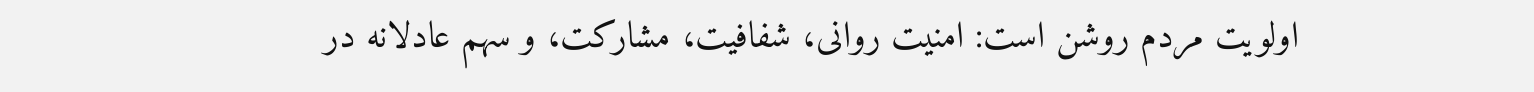اولویت مردم روشن است: امنیت روانی، شفافیت، مشارکت، و سهم عادلانه در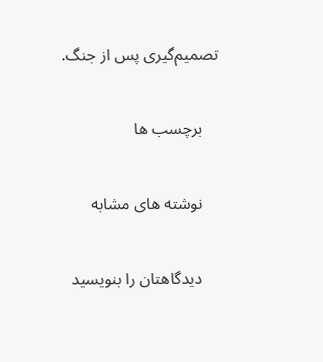تصمیم‌گیری پس از جنگ.

    برچسب ها

    نوشته های مشابه

    دیدگاهتان را بنویسید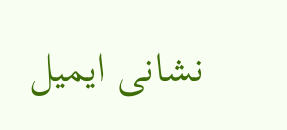نشانی ایمیل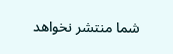شما منتشر نخواهد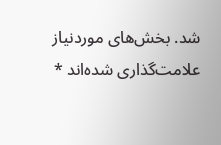شد. بخش‌های موردنیاز علامت‌گذاری شده‌اند *